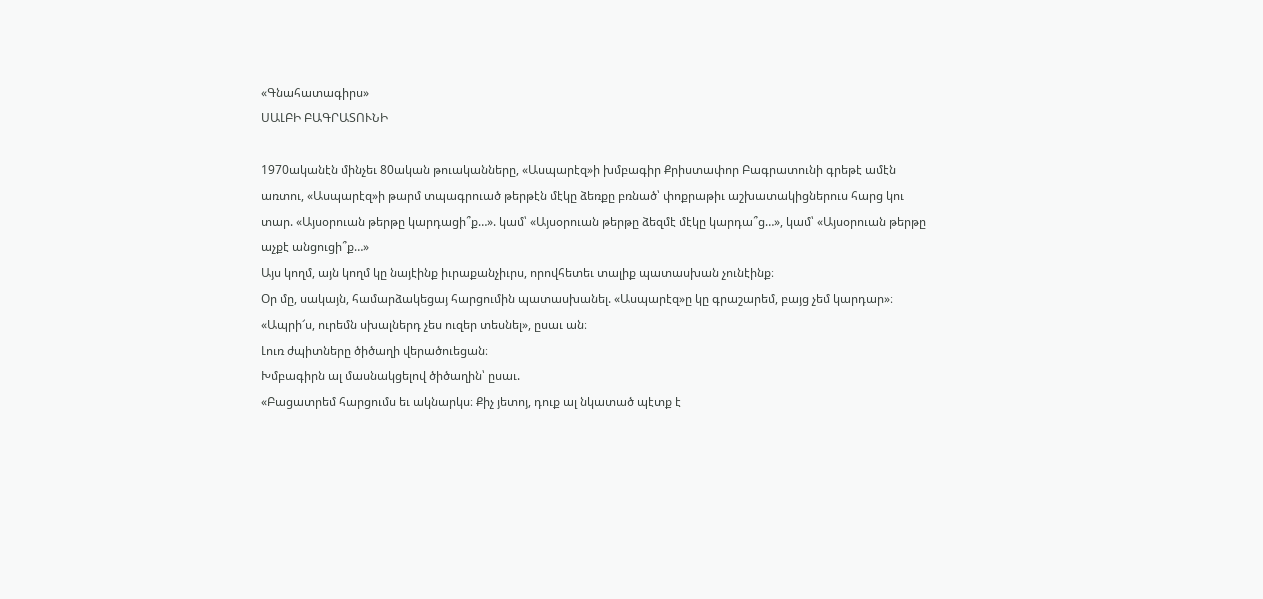«Գնահատագիրս»
ՍԱԼԲԻ ԲԱԳՐԱՏՈՒՆԻ

1970ականէն մինչեւ 80ական թուականները, «Ասպարէզ»ի խմբագիր Քրիստափոր Բագրատունի գրեթէ ամէն առտու, «Ասպարէզ»ի թարմ տպագրուած թերթէն մէկը ձեռքը բռնած՝ փոքրաթիւ աշխատակիցներուս հարց կու տար. «Այսօրուան թերթը կարդացի՞ք…». կամ՝ «Այսօրուան թերթը ձեզմէ մէկը կարդա՞ց…», կամ՝ «Այսօրուան թերթը աչքէ անցուցի՞ք…»
Այս կողմ, այն կողմ կը նայէինք իւրաքանչիւրս, որովհետեւ տալիք պատասխան չունէինք։
Օր մը, սակայն, համարձակեցայ հարցումին պատասխանել. «Ասպարէզ»ը կը գրաշարեմ, բայց չեմ կարդար»։
«Ապրի՜ս, ուրեմն սխալներդ չես ուզեր տեսնել», ըսաւ ան։
Լուռ ժպիտները ծիծաղի վերածուեցան։
Խմբագիրն ալ մասնակցելով ծիծաղին՝ ըսաւ.
«Բացատրեմ հարցումս եւ ակնարկս։ Քիչ յետոյ, դուք ալ նկատած պէտք է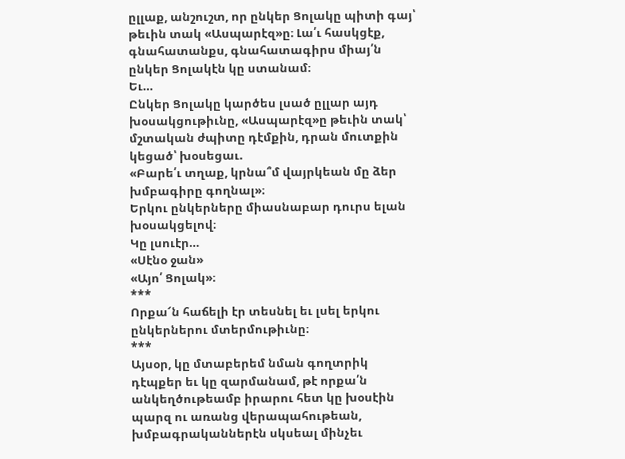ըլլաք, անշուշտ, որ ընկեր Ցոլակը պիտի գայ՝ թեւին տակ «Ասպարէզ»ը։ Լա՛ւ հասկցէք, գնահատանքս, գնահատագիրս միայ՛ն ընկեր Ցոլակէն կը ստանամ։
Եւ…
Ընկեր Ցոլակը կարծես լսած ըլլար այդ խօսակցութիւնը, «Ասպարէզ»ը թեւին տակ՝ մշտական ժպիտը դէմքին, դրան մուտքին կեցած՝ խօսեցաւ.
«Բարե՛ւ տղաք, կրնա՞մ վայրկեան մը ձեր խմբագիրը գողնալ»։
Երկու ընկերները միասնաբար դուրս ելան խօսակցելով։
Կը լսուէր…
«Սէնօ ջան»
«Այո՛ Ցոլակ»։
***
Որքա՜ն հաճելի էր տեսնել եւ լսել երկու ընկերներու մտերմութիւնը։
***
Այսօր, կը մտաբերեմ նման գողտրիկ դէպքեր եւ կը զարմանամ, թէ որքա՛ն անկեղծութեամբ իրարու հետ կը խօսէին պարզ ու առանց վերապահութեան, խմբագրականներէն սկսեալ մինչեւ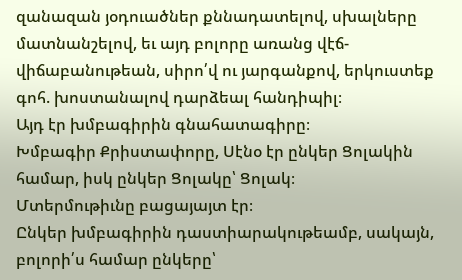զանազան յօդուածներ քննադատելով, սխալները մատնանշելով, եւ այդ բոլորը առանց վէճ-վիճաբանութեան, սիրո՛վ ու յարգանքով, երկուստեք գոհ. խոստանալով դարձեալ հանդիպիլ։
Այդ էր խմբագիրին գնահատագիրը։
Խմբագիր Քրիստափորը, Սէնօ էր ընկեր Ցոլակին համար, իսկ ընկեր Ցոլակը՝ Ցոլակ։
Մտերմութիւնը բացայայտ էր։
Ընկեր խմբագիրին դաստիարակութեամբ, սակայն, բոլորի՛ս համար ընկերը՝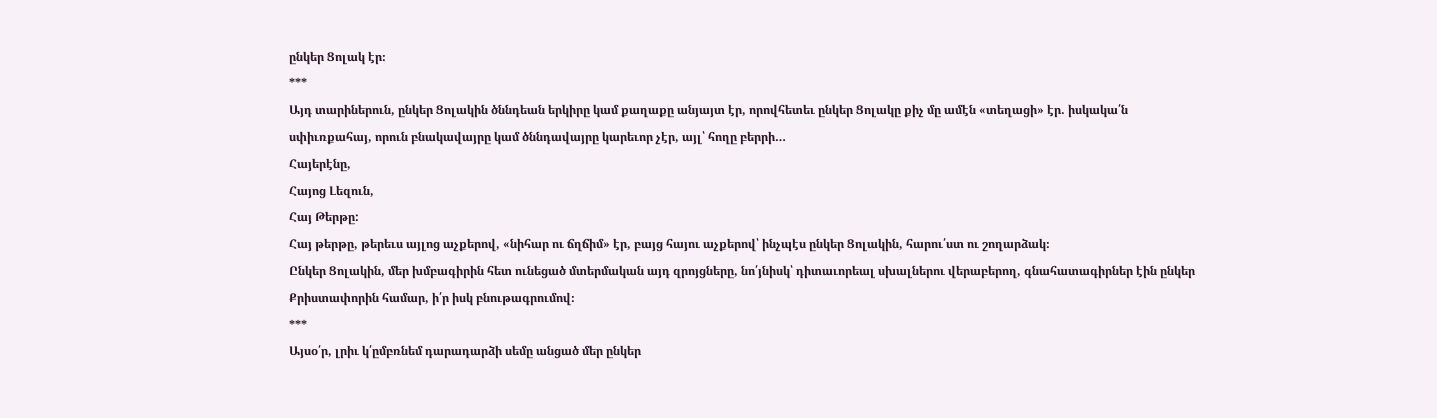ընկեր Ցոլակ էր։
***
Այդ տարիներուն, ընկեր Ցոլակին ծննդեան երկիրը կամ քաղաքը անյայտ էր, որովհետեւ ընկեր Ցոլակը քիչ մը ամէն «տեղացի» էր. իսկակա՛ն սփիւռքահայ, որուն բնակավայրը կամ ծննդավայրը կարեւոր չէր, այլ՝ հողը բերրի…
Հայերէնը,
Հայոց Լեզուն,
Հայ Թերթը:
Հայ թերթը, թերեւս այլոց աչքերով, «նիհար ու ճղճիմ» էր, բայց հայու աչքերով՝ ինչպէս ընկեր Ցոլակին, հարու՛ստ ու շողարձակ։
Ընկեր Ցոլակին, մեր խմբագիրին հետ ունեցած մտերմական այդ զրոյցները, նո՛յնիսկ՝ դիտաւորեալ սխալներու վերաբերող, գնահատագիրներ էին ընկեր Քրիստափորին համար, ի՛ր իսկ բնութագրումով։
***
Այսօ՛ր, լրիւ կ՛ըմբռնեմ դարադարձի սեմը անցած մեր ընկեր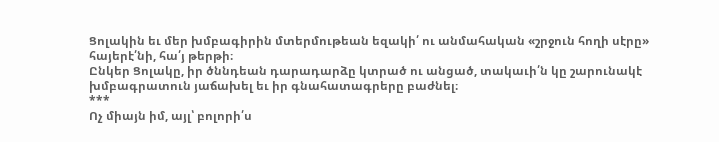Ցոլակին եւ մեր խմբագիրին մտերմութեան եզակի՛ ու անմահական «շրջուն հողի սէրը» հայերէ՛նի, հա՛յ թերթի։
Ընկեր Ցոլակը, իր ծննդեան դարադարձը կտրած ու անցած, տակաւի՛ն կը շարունակէ խմբագրատուն յաճախել եւ իր գնահատագրերը բաժնել։
***
Ոչ միայն իմ, այլ՝ բոլորի՛ս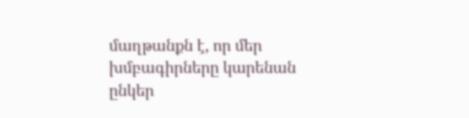մաղթանքն է, որ մեր խմբագիրները կարենան ընկեր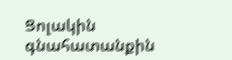Ցոլակին գնահատանքին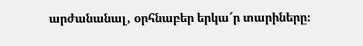արժանանալ, օրհնաբեր երկա՜ր տարիները։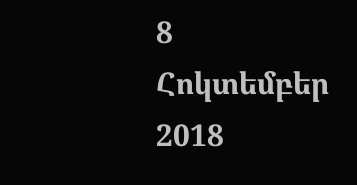8 Հոկտեմբեր 2018